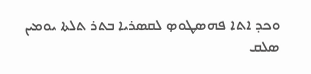ܘܟܕ ܐܬܐ ܦܗܤܛܘܤ ܠܩܤܪܝܐ ܒܬܪ ܬܠܬܐ ܝܘܡܝܢ ܤܠܩ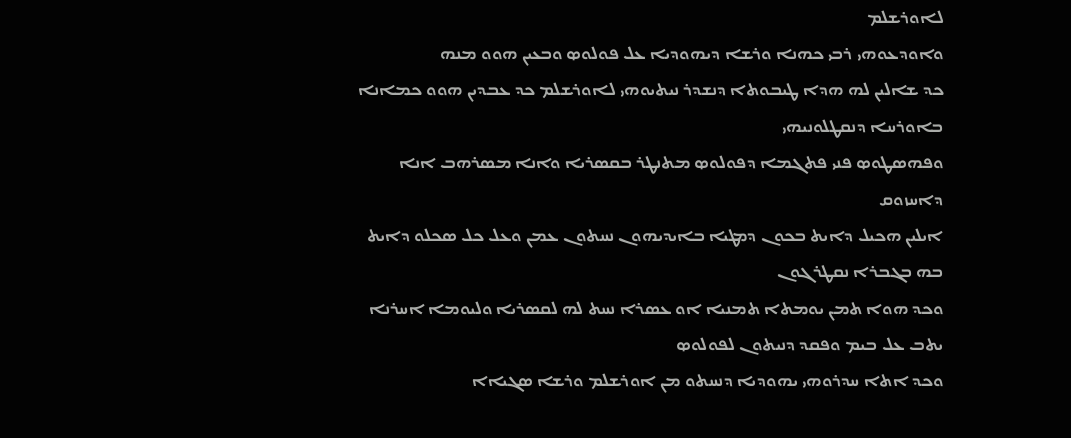ܠܐܘܪܫܠܡ
ܘܐܘܕܥܘܗܝ ܪܒܝ ܟܗܢܐ ܘܪܫܐ ܕܝܗܘܕܝܐ ܥܠ ܦܘܠܘܤ ܘܒܥܝܢ ܗܘܘ ܡܢܗ
ܟܕ ܫܐܠܝܢ ܠܗ ܗܕܐ ܛܝܒܘܬܐ ܕܢܫܕܪ ܢܝܬܝܘܗܝ ܠܐܘܪܫܠܡ ܟܕ ܥܒܕܝܢ ܗܘܘ ܟܡܐܢܐ ܒܐܘܪܚܐ ܕܢܩܛܠܘܢܝܗܝ
ܘܦܗܤܛܘܤ ܦܢܝ ܦܬܓܡܐ ܕܦܘܠܘܤ ܡܬܢܛܪ ܒܩܤܪܝܐ ܘܐܢܐ ܡܤܪܗܒ ܐܢܐ ܕܐܚܙܘܩ
ܐܝܠܝܢ ܗܟܝܠ ܕܐܝܬ ܒܟܘܢ ܕܡܛܝܐ ܒܐܝܕܝܗܘܢ ܢܚܬܘܢ ܥܡܢ ܘܥܠ ܟܠ ܤܟܠܘ ܕܐܝܬ ܒܗ ܒܓܒܪܐ ܢܩܛܪܓܘܢ
ܘܟܕ ܗܘܐ ܬܡܢ ܝܘܡܬܐ ܬܡܢܝܐ ܐܘ ܥܤܪܐ ܢܚܬ ܠܗ ܠܩܤܪܝܐ ܘܠܝܘܡܐ ܐܚܪܢܐ ܝܬܒ ܥܠ ܒܝܡ ܘܦܩܕ ܕܢܝܬܘܢ ܠܦܘܠܘܤ
ܘܟܕ ܐܬܐ ܚܕܪܘܗܝ ܝܗܘܕܝܐ ܕܢܚܬܘ ܡܢ ܐܘܪܫܠܡ ܘܪܫܐ ܤܓܝܐܐ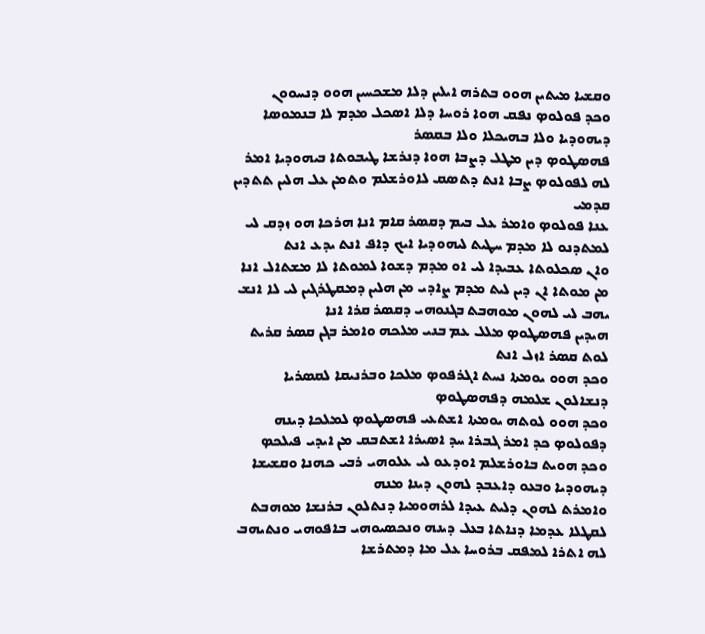ܘܩܫܝܐ ܡܝܬܝܢ ܗܘܘ ܒܬܪܗ ܐܝܠܝܢ ܕܠܐ ܡܫܟܚܝܢ ܗܘܘ ܕܢܚܘܘܢ
ܘܟܕ ܦܘܠܘܤ ܢܦܩ ܗܘܐ ܪܘܚܐ ܕܠܐ ܐܤܟܠ ܡܕܡ ܠܐ ܒܢܡܘܤܐ ܕܝܗܘܕܝܐ ܘܠܐ ܒܗܝܟܠܐ ܘܠܐ ܒܩܤܪ
ܦܗܤܛܘܤ ܕܝܢ ܡܛܠ ܕܨܒܐ ܗܘܐ ܕܢܪܫܐ ܛܝܒܘܬܐ ܒܝܗܘܕܝܐ ܐܡܪ ܠܗ ܠܦܘܠܘܤ ܨܒܐ ܐܢܬ ܕܬܤܩ ܠܐܘܪܫܠܡ ܘܬܡܢ ܥܠ ܗܠܝܢ ܬܬܕܝܢ ܩܕܡܝ
ܥܢܐ ܦܘܠܘܤ ܘܐܡܪ ܥܠ ܒܝܡ ܕܩܤܪ ܩܐܡ ܐܢܐ ܗܪܟܐ ܗܘ ܙܕܩ ܠܝ ܠܡܬܕܢܘ ܠܐ ܡܕܡ ܚܛܝܬ ܠܝܗܘܕܝܐ ܐܝܟ ܕܐܦ ܐܢܬ ܝܕܥ ܐܢܬ
ܘܐܢ ܤܟܠܘܬܐ ܥܒܝܕܐ ܠܝ ܐܘ ܡܕܡ ܕܫܘܐ ܠܡܘܬܐ ܠܐ ܡܫܬܐܠ ܐܢܐ ܡܢ ܡܘܬܐ ܐܢ ܕܝܢ ܠܝܬ ܡܕܡ ܨܐܕܝ ܡܢ ܗܠܝܢ ܕܡܩܛܪܓܝܢ ܠܝ ܠܐ ܐܢܫ ܝܗܒ ܠܝ ܠܗܘܢ ܡܘܗܒܬ ܒܓܢܘܗܝ ܕܩܤܪ ܩܪܐ ܐܢܐ
ܗܝܕܝܢ ܦܗܤܛܘܤ ܡܠܠ ܥܡ ܒܢܝ ܡܠܟܗ ܘܐܡܪ ܒܓܢ ܩܤܪ ܩܪܝܬ ܠܘܬ ܩܤܪ ܐܙܠ ܐܢܬ
ܘܟܕ ܗܘܘ ܝܘܡܬܐ ܢܚܬ ܐܓܪܦܘܤ ܡܠܟܐ ܘܒܪܢܝܩܐ ܠܩܤܪܝܐ ܕܢܫܐܠܘܢ ܫܠܡܗ ܕܦܗܤܛܘܤ
ܘܟܕ ܗܘܘ ܠܘܬܗ ܝܘܡܬܐ ܐܫܬܥܝ ܦܗܤܛܘܤ ܠܡܠܟܐ ܕܝܢܗ ܕܦܘܠܘܤ ܟܕ ܐܡܪ ܓܒܪܐ ܚܕ ܐܤܝܪܐ ܐܫܬܒܩ ܡܢ ܐܝܕܝ ܦܝܠܟܤ
ܘܟܕ ܗܘܝܬ ܒܐܘܪܫܠܡ ܐܘܕܥܘ ܠܝ ܥܠܘܗܝ ܪܒܝ ܟܗܢܐ ܘܩܫܝܫܐ ܕܝܗܘܕܝܐ ܘܒܥܘ ܕܐܥܒܕ ܠܗܘܢ ܕܝܢܐ ܡܢܗ
ܘܐܡܪܬ ܠܗܘܢ ܕܠܝܬ ܥܝܕܐ ܠܪܗܘܡܝܐ ܕܢܬܠܘܢ ܒܪܢܫܐ ܡܘܗܒܬ ܠܩܛܠܐ ܥܕܡܐ ܕܢܐܬܐ ܒܥܠ ܕܝܢܗ ܘܢܟܤܝܘܗܝ ܒܐܦܘܗܝ ܘܢܬܝܗܒ ܠܗ ܐܬܪܐ ܠܡܦܩ ܒܪܘܚܐ ܥܠ ܡܐ ܕܡܬܪܫܐ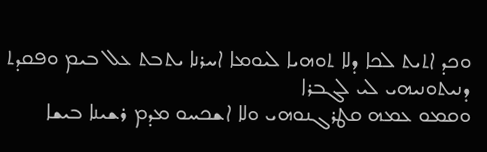ܘܟܕ ܐܬܝܬ ܠܟܐ ܕܠܐ ܬܘܗܝܐ ܠܝܘܡܐ ܐܚܪܢܐ ܝܬܒܬ ܥܠ ܒܝܡ ܘܦܩܕܬ ܕܢܝܬܘܢܝܗܝ ܠܝ ܠܓܒܪܐ
ܘܩܡܘ ܥܡܗ ܩܛܪܓܢܘܗܝ ܘܠܐ ܐܫܟܚܘ ܡܕܡ ܪܫܝܢܐ ܒܝܫܐ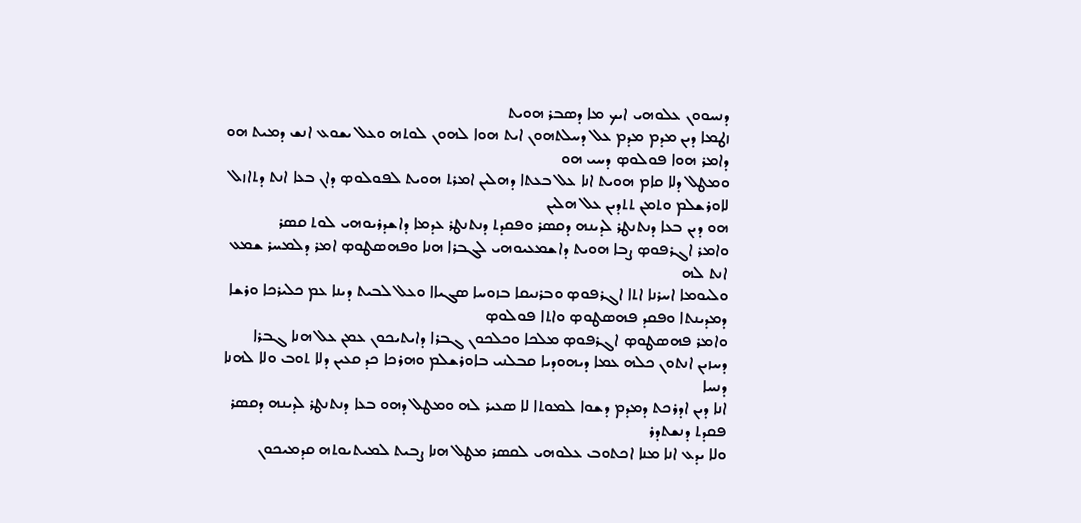ܕܢܚܘܘܢ ܥܠܘܗܝ ܐܝܟ ܡܐ ܕܤܒܪ ܗܘܝܬ
ܙܛܡܐ ܕܝܢ ܡܕܡ ܡܕܡ ܥܠ ܕܚܠܬܗܘܢ ܐܝܬ ܗܘܐ ܠܗܘܢ ܠܘܬܗ ܘܥܠ ܝܫܘܥ ܐܢܫ ܕܡܝܬ ܗܘ ܕܐܡܪ ܗܘܐ ܦܘܠܘܤ ܕܚܝ ܗܘ
ܘܡܛܠ ܕܠܐ ܩܐܡ ܗܘܝܬ ܐܢܐ ܥܠ ܒܥܬܐ ܕܗܠܝܢ ܐܡܪܬ ܗܘܝܬ ܠܦܘܠܘܤ ܕܐܢ ܒܥܐ ܐܢܬ ܕܬܐܙܠ ܠܐܘܪܫܠܡ ܘܬܡܢ ܬܬܕܝܢ ܥܠ ܗܠܝܢ
ܗܘ ܕܝܢ ܒܥܐ ܕܢܬܢܛܪ ܠܕܝܢܗ ܕܩܤܪ ܘܦܩܕܬ ܕܢܬܢܛܪ ܥܕܡܐ ܕܐܫܕܪܝܘܗܝ ܠܘܬ ܩܤܪ
ܘܐܡܪ ܐܓܪܦܘܤ ܨܒܐ ܗܘܝܬ ܕܐܫܡܥܝܘܗܝ ܠܓܒܪܐ ܗܢܐ ܘܦܗܤܛܘܤ ܐܡܪ ܕܠܡܚܪ ܫܡܥ ܐܢܬ ܠܗ
ܘܠܝܘܡܐ ܐܚܪܢܐ ܐܬܐ ܐܓܪܦܘܤ ܘܒܪܢܝܩܐ ܒܙܘܚܐ ܤܓܝܐܐ ܘܥܠ ܠܒܝܬ ܕܝܢܐ ܥܡ ܟܠܝܪܟܐ ܘܪܫܐ ܕܡܕܝܢܬܐ ܘܦܩܕ ܦܗܤܛܘܤ ܘܐܬܐ ܦܘܠܘܤ
ܘܐܡܪ ܦܗܤܛܘܤ ܐܓܪܦܘܤ ܡܠܟܐ ܘܟܠܟܘܢ ܓܒܪܐ ܕܐܝܬܝܟܘܢ ܥܡܢ ܥܠ ܗܢܐ ܓܒܪܐ ܕܚܙܝܢ ܐܢܬܘܢ ܟܠܗ ܥܡܐ ܕܝܗܘܕܝܐ ܩܒܠܢܝ ܒܐܘܪܫܠܡ ܘܗܪܟܐ ܟܕ ܩܥܝܢ ܕܠܐ ܬܘܒ ܘܠܐ ܠܗܢܐ ܕܢܚܐ
ܐܢܐ ܕܝܢ ܐܕܪܟܬ ܕܡܕܡ ܕܫܘܐ ܠܡܘܬܐ ܠܐ ܤܥܝܪ ܠܗ ܘܡܛܠ ܕܗܘ ܒܥܐ ܕܢܬܢܛܪ ܠܕܝܢܗ ܕܩܤܪ ܦܩܕܬ ܕܢܫܬܕܪ
ܘܠܐ ܝܕܥ ܐܢܐ ܡܢܐ ܐܟܬܘܒ ܥܠܘܗܝ ܠܩܤܪ ܡܛܠ ܗܢܐ ܨܒܝܬ ܠܡܝܬܝܘܬܗ ܩܕܡܝܟܘܢ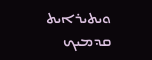ܘܝܬܝܪܐܝܬ ܩܕܡܝܟ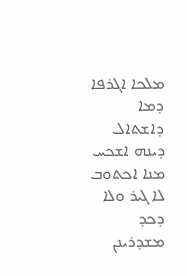ܡܠܟܐ ܐܓܪܦܐ ܕܡܐ ܕܐܫܬܐܠ ܕܝܢܗ ܐܫܟܚ ܡܢܐ ܐܟܬܘܒ
ܠܐ ܓܝܪ ܘܠܐ ܕܟܕ ܡܫܕܪܝܢܢ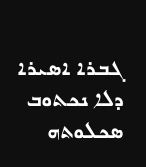ܓܒܪܐ ܐܤܝܪܐ ܕܠܐ ܢܟܬܘܒ ܤܟܠܘܬܗ